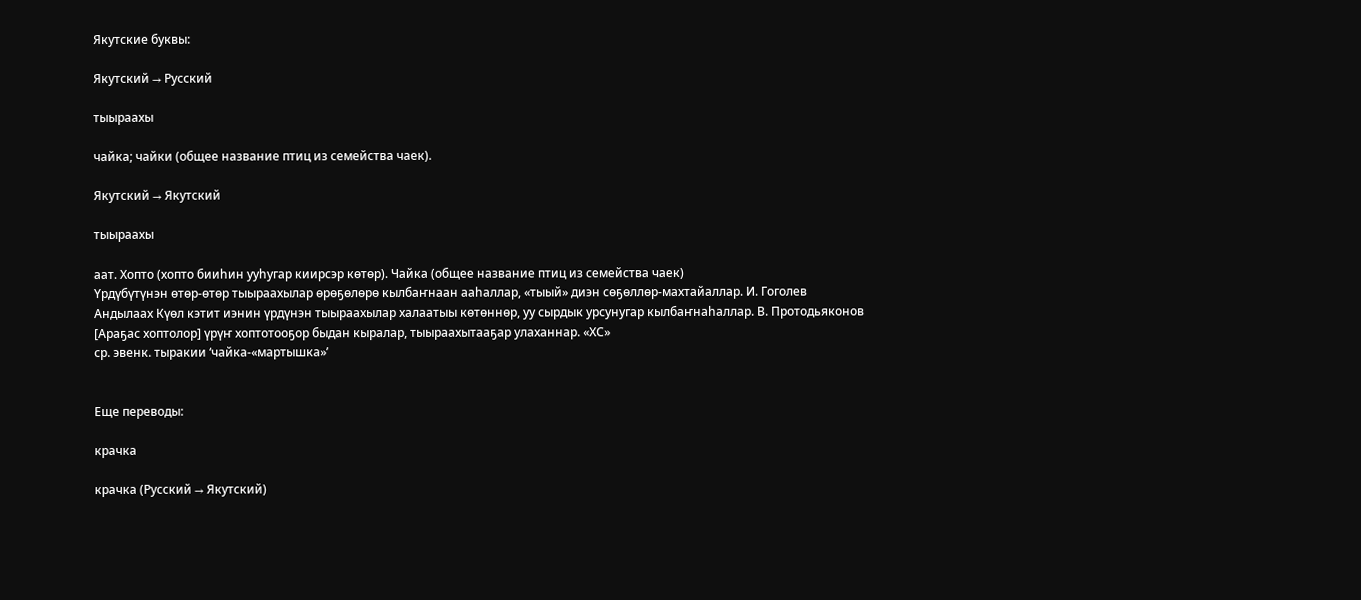Якутские буквы:

Якутский → Русский

тыыраахы

чайка; чайки (общее название птиц из семейства чаек).

Якутский → Якутский

тыыраахы

аат. Хопто (хопто бииһин ууһугар киирсэр көтөр). Чайка (общее название птиц из семейства чаек)
Үрдүбүтүнэн өтөр-өтөр тыыраахылар өрөҕөлөрө кылбаҥнаан ааһаллар, «тыый» диэн сөҕөллөр-махтайаллар. И. Гоголев
Андылаах Күөл кэтит иэнин үрдүнэн тыыраахылар халаатыы көтөннөр, уу сырдык урсунугар кылбаҥнаһаллар. В. Протодьяконов
[Араҕас хоптолор] үрүҥ хоптотооҕор быдан кыралар, тыыраахытааҕар улаханнар. «ХС»
ср. эвенк. тыракии ‘чайка-«мартышка»’


Еще переводы:

крачка

крачка (Русский → Якутский)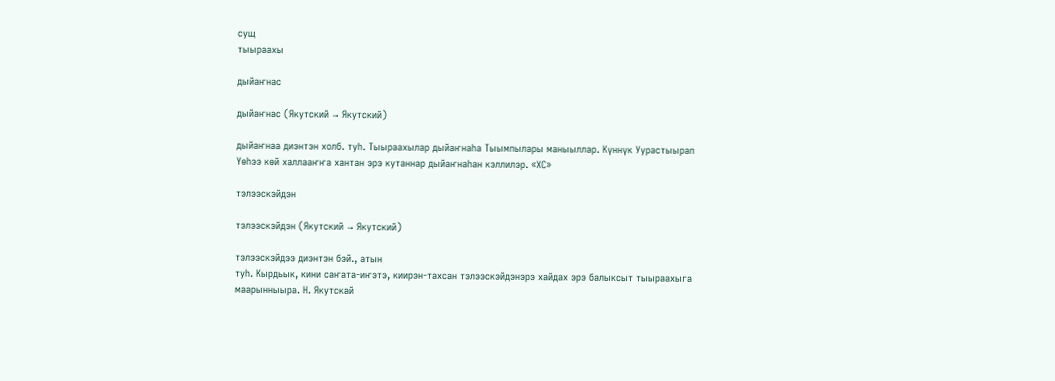сущ
тыыраахы

дыйаҥнас

дыйаҥнас (Якутский → Якутский)

дыйаҥнаа диэнтэн холб. туһ. Тыыраахылар дыйаҥнаһа Тыымпылары маныыллар. Күннүк Уурастыырап
Үөһээ көй халлааҥҥа хантан эрэ кутаннар дыйаҥнаһан кэллилэр. «ХС»

тэлээскэйдэн

тэлээскэйдэн (Якутский → Якутский)

тэлээскэйдээ диэнтэн бэй., атын
туһ. Кырдьык, кини саҥата-иҥэтэ, киирэн-тахсан тэлээскэйдэнэрэ хайдах эрэ балыксыт тыыраахыга маарынныыра. Н. Якутскай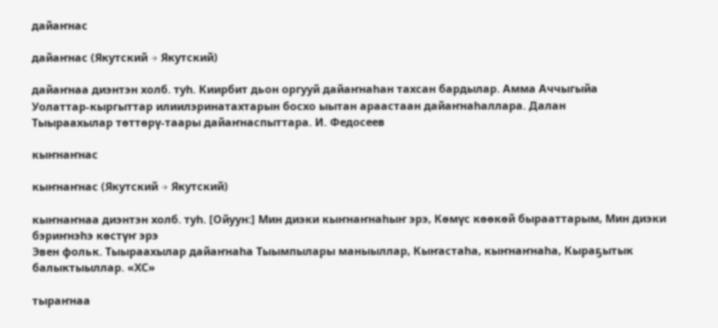дайаҥнас

дайаҥнас (Якутский → Якутский)

дайаҥнаа диэнтэн холб. туһ. Киирбит дьон оргууй дайаҥнаһан тахсан бардылар. Амма Аччыгыйа
Уолаттар-кыргыттар илиилэринатахтарын босхо ыытан араастаан дайаҥнаһаллара. Далан
Тыыраахылар төттөрү-таары дайаҥнаспыттара. И. Федосеев

кыҥнаҥнас

кыҥнаҥнас (Якутский → Якутский)

кыҥнаҥнаа диэнтэн холб. туһ. [Ойуун:] Мин диэки кыҥнаҥнаһыҥ эрэ, Көмүс көөкөй бырааттарым, Мин диэки бэриҥнэһэ көстүҥ эрэ
Эвен фольк. Тыыраахылар дайаҥнаһа Тыымпылары маныыллар, Кыҥастаһа, кыҥнаҥнаһа, Кыраҕытык балыктыыллар. «ХС»

тыраҥнаа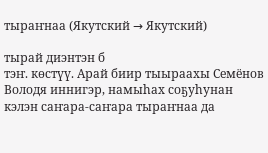тыраҥнаа (Якутский → Якутский)

тырай диэнтэн б
тэҥ. көстүү. Арай биир тыыраахы Семёнов Володя иннигэр, намыһах соҕуһунан кэлэн саҥара-саҥара тыраҥнаа да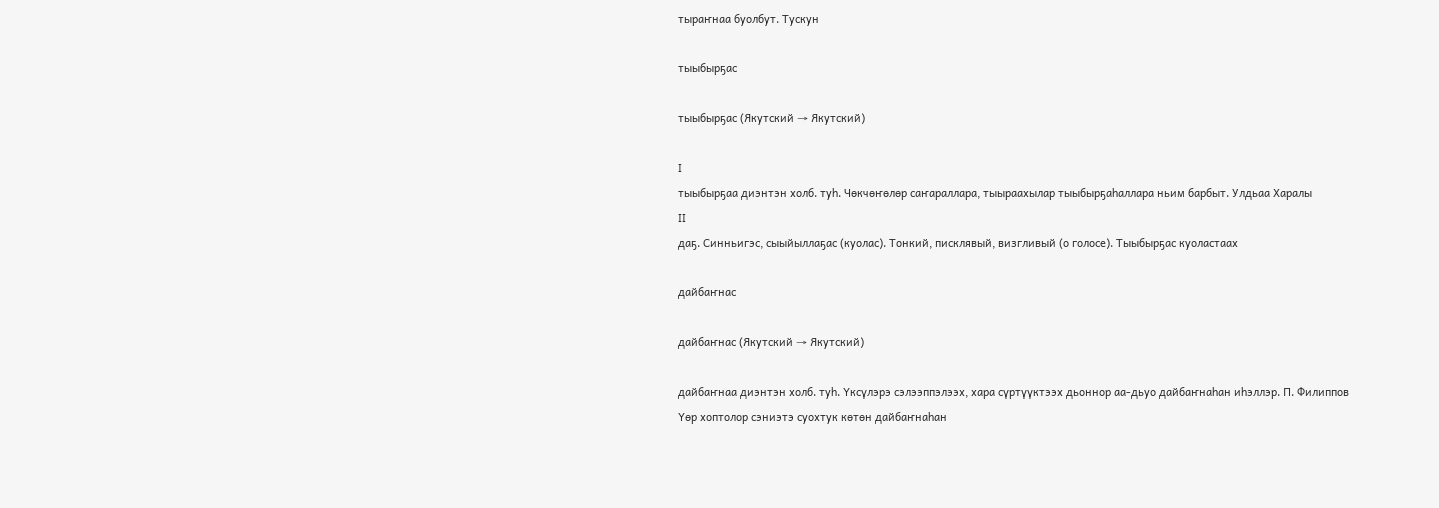тыраҥнаа буолбут. Тускун

тыыбырҕас

тыыбырҕас (Якутский → Якутский)

I
тыыбырҕаа диэнтэн холб. туһ. Чөкчөҥөлөр саҥараллара, тыыраахылар тыыбырҕаһаллара ньим барбыт. Улдьаа Харалы
II
даҕ. Синньигэс, сыыйыллаҕас (куолас). Тонкий, писклявый, визгливый (о голосе). Тыыбырҕас куоластаах

дайбаҥнас

дайбаҥнас (Якутский → Якутский)

дайбаҥнаа диэнтэн холб. туһ. Үксүлэрэ сэлээппэлээх, хара сүртүүктээх дьоннор аа-дьуо дайбаҥнаһан иһэллэр. П. Филиппов
Үөр хоптолор сэниэтэ суохтук көтөн дайбаҥнаһан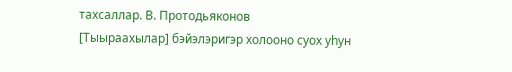тахсаллар. В. Протодьяконов
[Тыыраахылар] бэйэлэригэр холооно суох уһун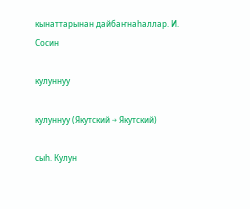кынаттарынан дайбаҥнаһаллар. И. Сосин

кулуннуу

кулуннуу (Якутский → Якутский)

сыһ. Кулун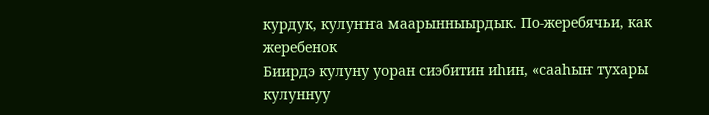курдук, кулуҥҥа маарынныырдык. По-жеребячьи, как жеребенок
Биирдэ кулуну уоран сиэбитин иһин, «сааһыҥ тухары кулуннуу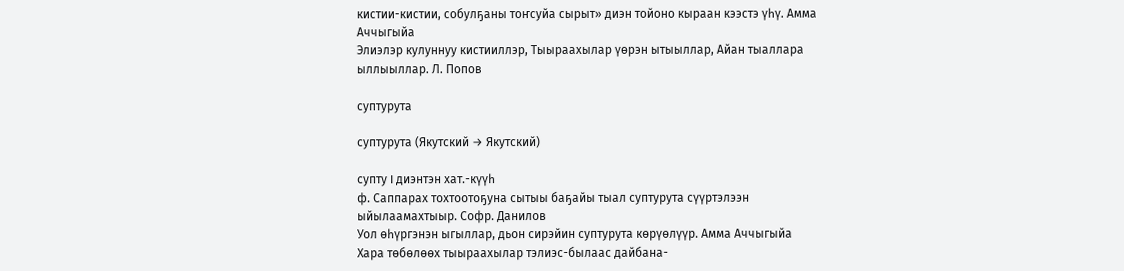кистии-кистии, собулҕаны тоҥсуйа сырыт» диэн тойоно кыраан кээстэ үһү. Амма Аччыгыйа
Элиэлэр кулуннуу кистииллэр, Тыыраахылар үөрэн ытыыллар, Айан тыаллара ыллыыллар. Л. Попов

суптурута

суптурута (Якутский → Якутский)

супту I диэнтэн хат.-күүһ
ф. Саппарах тохтоотоҕуна сытыы баҕайы тыал суптурута сүүртэлээн ыйылаамахтыыр. Софр. Данилов
Уол өһүргэнэн ыгыллар, дьон сирэйин суптурута көрүөлүүр. Амма Аччыгыйа
Хара төбөлөөх тыыраахылар тэлиэс-былаас дайбана-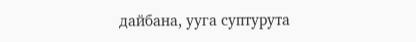дайбана, ууга суптурута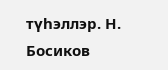түһэллэр. Н. Босиков